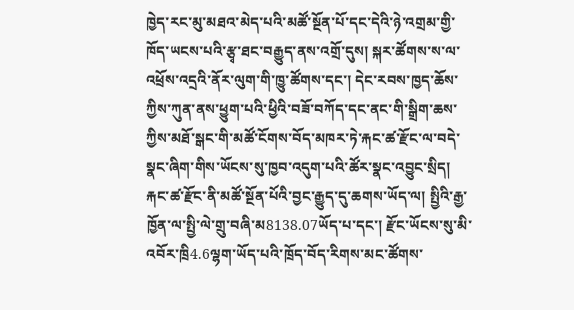ཁྱེད་རང་མུ་མཐའ་མེད་པའི་མཚོ་སྔོན་པོ་དང་དེའི་ཉེ་འགྲམ་གྱི་ཁོད་ཡངས་པའི་རྩྭ་ཐང་བརྒྱུད་ནས་འགྲོ་དུས། སྐར་ཚོགས་ས་ལ་འཕྲོས་འདྲའི་ནོར་ལུག་གི་ཁྱུ་ཚོགས་དང་། དེང་རབས་ཁྱད་ཆོས་ཀྱིས་ཀུན་ནས་ཕྱུག་པའི་ཕྱིའི་བཟོ་བཀོད་དང་ནང་གི་སྒྲིག་ཆས་ཀྱིས་མཐོ་སྒང་གི་མཚོ་ངོགས་བོད་མཁར་ཏེ་རྐང་ཚ་རྫོང་ལ་བདེ་སྣང་ཞིག་གིས་ཡོངས་སུ་ཁྱབ་འདུག་པའི་ཚོར་སྣང་འབྱུང་སྲིད།
རྐང་ཚ་རྫོང་ནི་མཚོ་སྔོན་པོའི་བྱང་རྒྱུད་དུ་ཆགས་ཡོད་ལ། སྤྱིའི་རྒྱ་ཁྱོན་ལ་སྤྱི་ལེ་གྲུ་བཞི་མ8138.07ཡོད་པ་དང་། རྫོང་ཡོངས་སུ་མི་འབོར་ཁྲི4.6ལྷག་ཡོད་པའི་ཁྲོད་བོད་རིགས་མང་ཚོགས་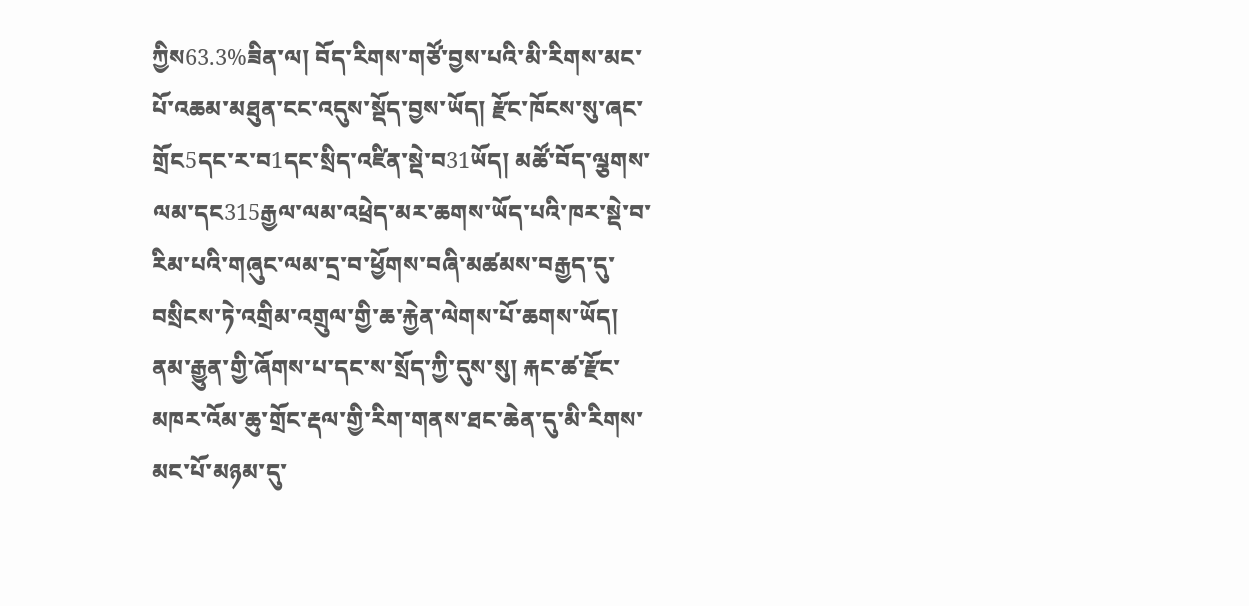ཀྱིས63.3%ཟིན་ལ། བོད་རིགས་གཙོ་བྱས་པའི་མི་རིགས་མང་པོ་འཆམ་མཐུན་ངང་འདུས་སྡོད་བྱས་ཡོད། རྫོང་ཁོངས་སུ་ཞང་གྲོང5དང་ར་བ1དང་སྲིད་འཛིན་སྡེ་བ31ཡོད། མཚོ་བོད་ལྕགས་ལམ་དང315རྒྱལ་ལམ་འཕྲེད་མར་ཆགས་ཡོད་པའི་ཁར་སྡེ་བ་རིམ་པའི་གཞུང་ལམ་དྲ་བ་ཕྱོགས་བཞི་མཚམས་བརྒྱད་དུ་བསྲིངས་ཏེ་འགྲིམ་འགྲུལ་གྱི་ཆ་རྐྱེན་ལེགས་པོ་ཆགས་ཡོད།
ནམ་རྒྱུན་གྱི་ཞོགས་པ་དང་ས་སྲོད་ཀྱི་དུས་སུ། རྐང་ཚ་རྫོང་མཁར་འོམ་ཆུ་གྲོང་རྡལ་གྱི་རིག་གནས་ཐང་ཆེན་དུ་མི་རིགས་མང་པོ་མཉམ་དུ་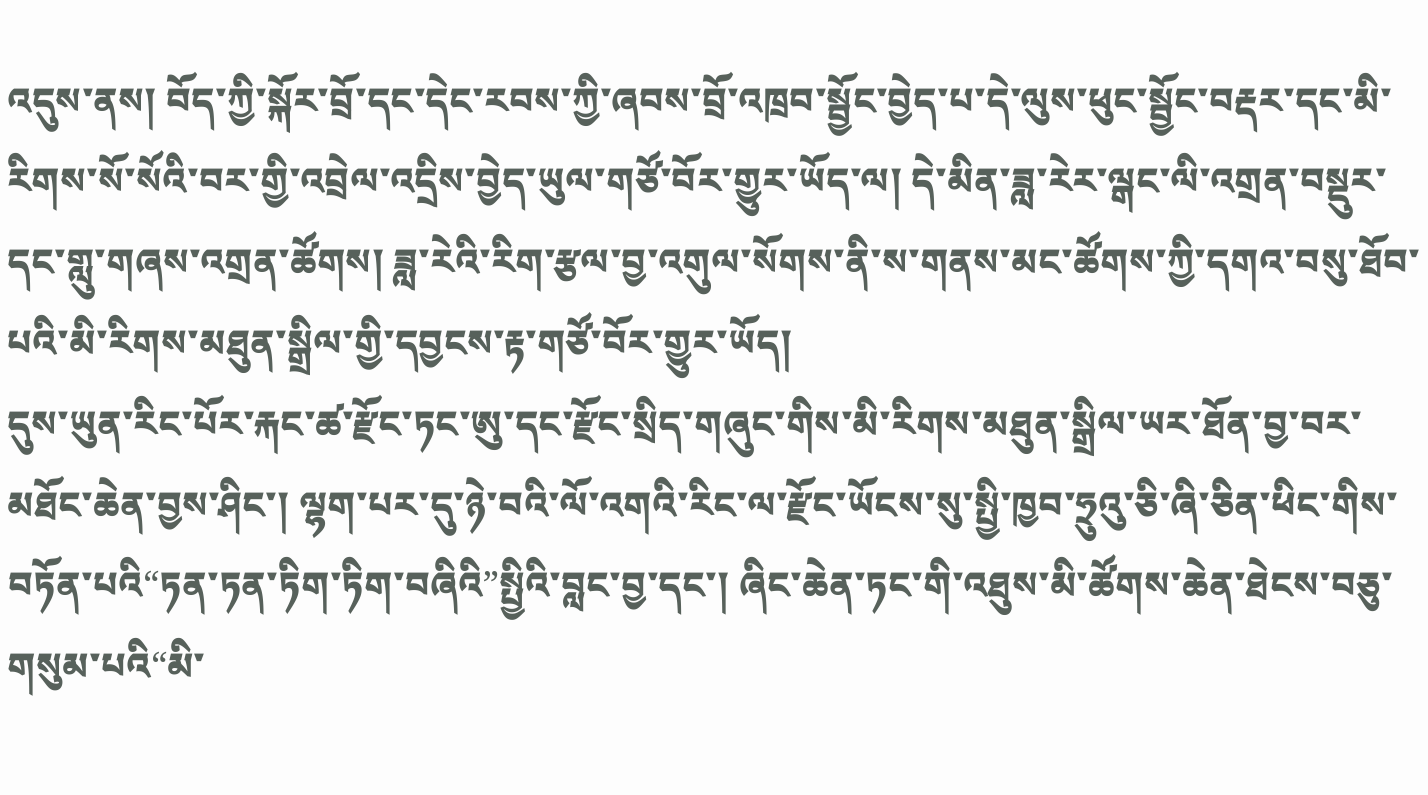འདུས་ནས། བོད་ཀྱི་སྐོར་བྲོ་དང་དེང་རབས་ཀྱི་ཞབས་བྲོ་འཁྲབ་སྦྱོང་བྱེད་པ་དེ་ལུས་ཕུང་སྦྱོང་བརྡར་དང་མི་རིགས་སོ་སོའི་བར་གྱི་འབྲེལ་འདྲིས་བྱེད་ཡུལ་གཙོ་བོར་གྱུར་ཡོད་ལ། དེ་མིན་ཟླ་རེར་ལྒང་ལི་འགྲན་བསྡུར་དང་གླུ་གཞས་འགྲན་ཚོགས། ཟླ་རེའི་རིག་རྩལ་བྱ་འགུལ་སོགས་ནི་ས་གནས་མང་ཚོགས་ཀྱི་དགའ་བསུ་ཐོབ་པའི་མི་རིགས་མཐུན་སྒྲིལ་གྱི་དབྱངས་རྟ་གཙོ་བོར་གྱུར་ཡོད།
དུས་ཡུན་རིང་པོར་རྐང་ཚ་རྫོང་ཏང་ཨུ་དང་རྫོང་སྲིད་གཞུང་གིས་མི་རིགས་མཐུན་སྒྲིལ་ཡར་ཐོན་བྱ་བར་མཐོང་ཆེན་བྱས་ཤིང་། ལྷག་པར་དུ་ཉེ་བའི་ལོ་འགའི་རིང་ལ་རྫོང་ཡོངས་སུ་སྤྱི་ཁྱབ་ཧྲུའུ་ཅི་ཞི་ཅིན་ཕིང་གིས་བཏོན་པའི“ཏན་ཏན་ཏིག་ཏིག་བཞིའི”སྤྱིའི་བླང་བྱ་དང་། ཞིང་ཆེན་ཏང་གི་འཐུས་མི་ཚོགས་ཆེན་ཐེངས་བཅུ་གསུམ་པའི“མི་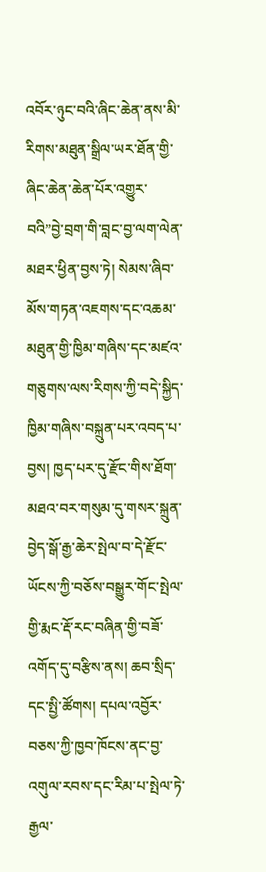འབོར་ཉུང་བའི་ཞིང་ཆེན་ནས་མི་རིགས་མཐུན་སྒྲིལ་ཡར་ཐོན་གྱི་ཞིང་ཆེན་ཆེན་པོར་འགྱུར་བའི”བྱེ་བྲག་གི་བླང་བྱ་ལག་ལེན་མཐར་ཕྱིན་བྱས་ཏེ། སེམས་ཞིབ་མོས་གཏན་འཇགས་དང་འཆམ་མཐུན་གྱི་ཁྱིམ་གཞིས་དང་མཛའ་གཅུགས་ལས་རིགས་ཀྱི་བདེ་སྐྱིད་ཁྱིམ་གཞིས་བསྐྲུན་པར་འབད་པ་བྱས། ཁྱད་པར་དུ་རྫོང་གིས་ཐོག་མཐའ་བར་གསུམ་དུ་གསར་སྐྲུན་བྱེད་སྒོ་རྒྱ་ཆེར་སྤེལ་བ་དེ་རྫོང་ཡོངས་ཀྱི་བཅོས་བསྒྱུར་གོང་སྤེལ་གྱི་རྨང་རྡོ་རང་བཞིན་གྱི་བཟོ་འགོད་དུ་བརྩིས་ནས། ཆབ་སྲིད་དང་སྤྱི་ཚོགས། དཔལ་འབྱོར་བཅས་ཀྱི་ཁྱབ་ཁོངས་ནང་བྱ་འགུལ་རབས་དང་རིམ་པ་སྤེལ་ཏེ་རྒྱལ་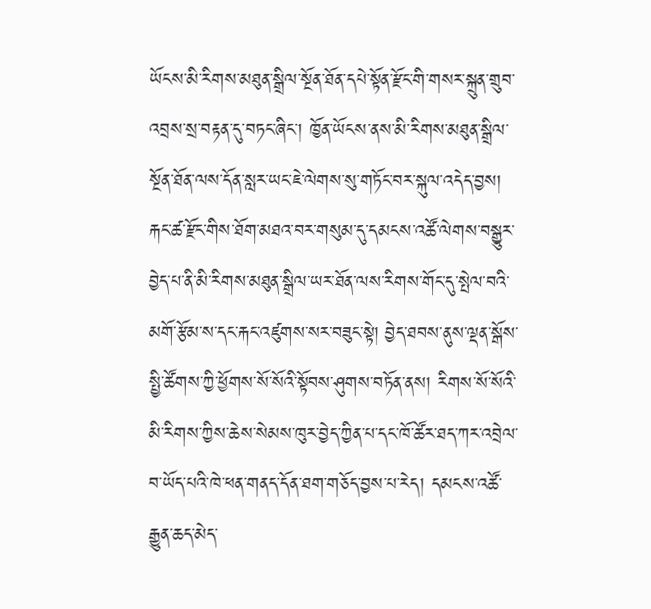ཡོངས་མི་རིགས་མཐུན་སྒྲིལ་སྔོན་ཐོན་དཔེ་སྟོན་རྫོང་གི་གསར་སྐྲུན་གྲུབ་འབྲས་སྲ་བརྟན་དུ་བཏང་ཞིང་། ཁྱོན་ཡོངས་ནས་མི་རིགས་མཐུན་སྒྲིལ་སྔོན་ཐོན་ལས་དོན་སླར་ཡང་ཇེ་ལེགས་སུ་གཏོང་བར་སྐུལ་འདེད་བྱས།
རྐང་ཚ་རྫོང་གིས་ཐོག་མཐའ་བར་གསུམ་དུ་དམངས་འཚོ་ལེགས་བསྒྱུར་བྱེད་པ་ནི་མི་རིགས་མཐུན་སྒྲིལ་ཡར་ཐོན་ལས་རིགས་གོང་དུ་སྤེལ་བའི་མགོ་རྩོམ་ས་དང་རྐང་འཛུགས་སར་བཟུང་སྟེ། བྱེད་ཐབས་ནུས་ལྡན་སྒོས་སྤྱི་ཚོགས་ཀྱི་ཕྱོགས་སོ་སོའི་སྟོབས་ཤུགས་བཏོན་ནས། རིགས་སོ་སོའི་མི་རིགས་ཀྱིས་ཆེས་སེམས་ཁུར་བྱེད་ཀྱིན་པ་དང་ཁོ་ཚོར་ཐད་ཀར་འབྲེལ་བ་ཡོད་པའི་ཁེ་ཕན་གནད་དོན་ཐག་གཅོད་བྱས་པ་རེད། དམངས་འཚོ་རྒྱུན་ཆད་མེད་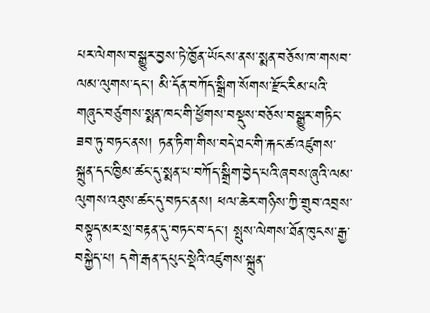པར་ལེགས་བསྒྱུར་བྱས་ཏེ་ཁྱོན་ཡོངས་ནས་སྨན་བཅོས་ཁ་གསབ་ལམ་ལུགས་དང་། མི་དོན་བཀོད་སྒྲིག་སོགས་རྫོང་རིམ་པའི་གཞུང་བཙུགས་སྨན་ཁང་གི་ཕྱོགས་བསྡུས་བཅོས་བསྒྱུར་གཏིང་ཟབ་ཏུ་བཏང་ནས། ཏན་ཏིག་གིས་བདེ་ཐང་གི་རྐང་ཚ་འཛུགས་སྐྲུན་དང་ཁྱིམ་ཚང་དུ་སྨན་པ་བཀོད་སྒྲིག་བྱེད་པའི་ཞབས་ཞུའི་ལམ་ལུགས་འཐུས་ཚང་དུ་བཏང་ནས། ཕལ་ཆེར་གཉིས་ཀྱི་གྲུབ་འབྲས་བསྟུད་མར་སྲ་བརྟན་དུ་བཏང་བ་དང་། སྤུས་ལེགས་ཐོན་ཁུངས་རྒྱ་བསྐྱེད་པ། དགེ་རྒན་དཔུང་སྡེའི་འཛུགས་སྐྲུན་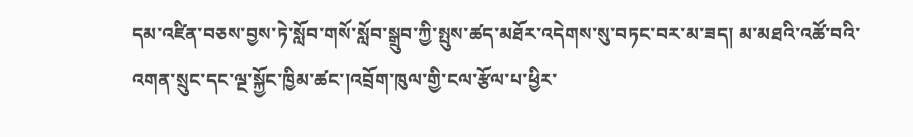དམ་འཛིན་བཅས་བྱས་ཏེ་སློབ་གསོ་སློབ་སྒྲུབ་ཀྱི་སྤུས་ཚད་མཐོར་འདེགས་སུ་བཏང་བར་མ་ཟད། མ་མཐའི་འཚོ་བའི་འགན་སྲུང་དང་ལྔ་སྐྱོང་ཁྱིམ་ཚང་།འབྲོག་ཁུལ་གྱི་ངལ་རྩོལ་པ་ཕྱིར་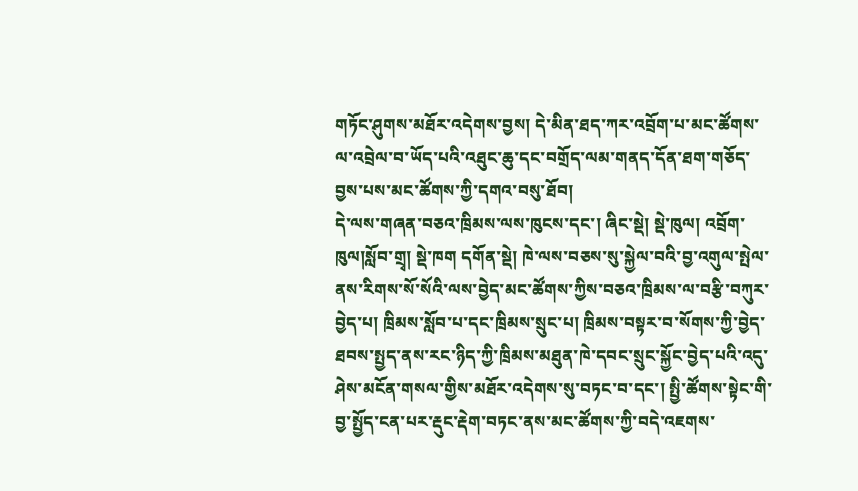གཏོང་ཤུགས་མཐོར་འདེགས་བྱས། དེ་མིན་ཐད་ཀར་འབྲོག་པ་མང་ཚོགས་ལ་འབྲེལ་བ་ཡོད་པའི་འཐུང་ཆུ་དང་བགྲོད་ལམ་གནད་དོན་ཐག་གཅོད་བྱས་པས་མང་ཚོགས་ཀྱི་དགའ་བསུ་ཐོབ།
དེ་ལས་གཞན་བཅའ་ཁྲིམས་ལས་ཁུངས་དང་། ཞིང་སྡེ། སྡེ་ཁུལ། འབྲོག་ཁུལ།སློབ་གྲྭ། སྡེ་ཁག དགོན་སྡེ། ཁེ་ལས་བཅས་སུ་སྐྱེལ་བའི་བྱ་འགུལ་སྤེལ་ནས་རིགས་སོ་སོའི་ལས་བྱེད་མང་ཚོགས་ཀྱིས་བཅའ་ཁྲིམས་ལ་བརྩི་བཀུར་བྱེད་པ། ཁྲིམས་སློབ་པ་དང་ཁྲིམས་སྲུང་པ། ཁྲིམས་བསྟར་བ་སོགས་ཀྱི་བྱེད་ཐབས་སྤྱད་ནས་རང་ཉིད་ཀྱི་ཁྲིམས་མཐུན་ཁེ་དབང་སྲུང་སྐྱོང་བྱེད་པའི་འདུ་ཤེས་མངོན་གསལ་གྱིས་མཐོར་འདེགས་སུ་བཏང་བ་དང་། སྤྱི་ཚོགས་སྟེང་གི་བྱ་སྤྱོད་ངན་པར་རྡུང་རྡེག་བཏང་ནས་མང་ཚོགས་ཀྱི་བདེ་འཇགས་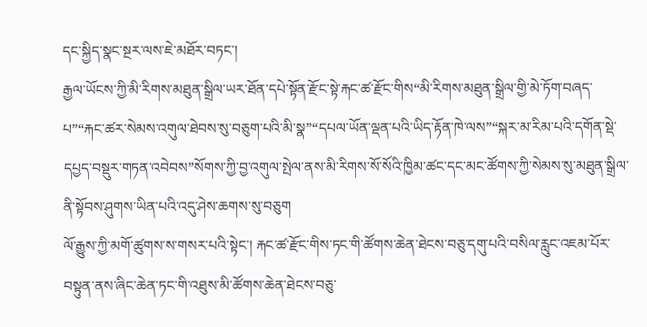དང་སྐྱིད་སྣང་སྔར་ལས་ཇེ་མཐོར་བཏང་།
རྒྱལ་ཡོངས་ཀྱི་མི་རིགས་མཐུན་སྒྲིལ་ཡར་ཐོན་དཔེ་སྟོན་རྫོང་སྟེ་རྐང་ཚ་རྫོང་གིས“མི་རིགས་མཐུན་སྒྲིལ་གྱི་མེ་ཏོག་བཞད་པ”“རྐང་ཚར་སེམས་འགུལ་ཐེབས་སུ་བཅུག་པའི་མི་སྣ”“དཔལ་ཡོན་ལྡན་པའི་ཡིད་རྟོན་ཁེ་ལས”“སྐར་མ་རིམ་པའི་དགོན་སྡེ་དཔྱད་བསྡུར་གཏན་འབེབས”སོགས་ཀྱི་བྱ་འགུལ་སྤེལ་ནས་མི་རིགས་སོ་སོའི་ཁྱིམ་ཚང་དང་མང་ཚོགས་ཀྱི་སེམས་སུ་མཐུན་སྒྲིལ་ནི་སྟོབས་ཤུགས་ཡིན་པའི་འདུ་ཤེས་ཆགས་སུ་བཅུག
ལོ་རྒྱུས་ཀྱི་མགོ་ཚུགས་ས་གསར་པའི་སྟེང་། རྐང་ཚ་རྫོང་གིས་ཏང་གི་ཚོགས་ཆེན་ཐེངས་བཅུ་དགུ་པའི་བསིལ་རླུང་འཇམ་པོར་བསྟུན་ནས་ཞིང་ཆེན་ཏང་གི་འཐུས་མི་ཚོགས་ཆེན་ཐེངས་བཅུ་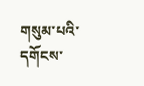གསུམ་པའི་དགོངས་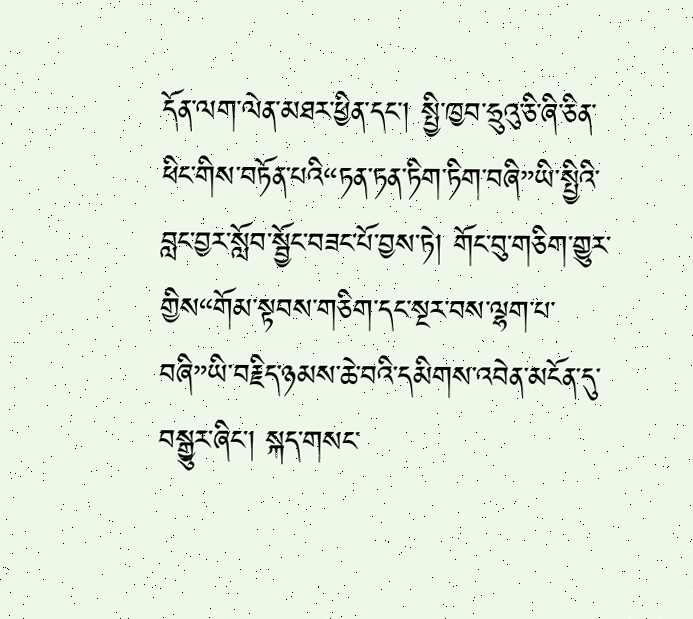དོན་ལག་ལེན་མཐར་ཕྱིན་དང་། སྤྱི་ཁྱབ་ཧྲུའུ་ཅི་ཞི་ཅིན་ཕིང་གིས་བཏོན་པའི“ཏན་ཏན་ཏིག་ཏིག་བཞི”ཡི་སྤྱིའི་བླང་བྱར་སློབ་སྦྱོང་བཟང་པོ་བྱས་ཏེ། གོང་བུ་གཅིག་གྱུར་གྱིས“གོམ་སྟབས་གཅིག་དང་སྔར་བས་ལྷག་པ་བཞི”ཡི་བརྗིད་ཉམས་ཆེ་བའི་དམིགས་འབེན་མངོན་དུ་བསྒྱུར་ཞིང་། སྐད་གསང་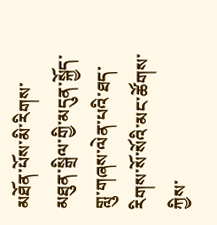མཐོན་པོས་མི་རིགས་མཐུན་སྒྲིལ་གྱི་མདུན་སྐྱོད་གླུ་གཞས་ལེན་པའི་ཐད་རིགས་སོ་སོའི་མང་ཚོགས་ཀྱིས་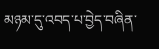མཉམ་དུ་འབད་པ་བྱེད་བཞིན་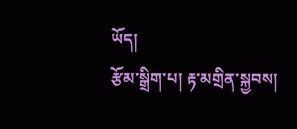ཡོད།
རྩོམ་སྒྲིག་པ། རྟ་མགྲིན་སྐྱབས།